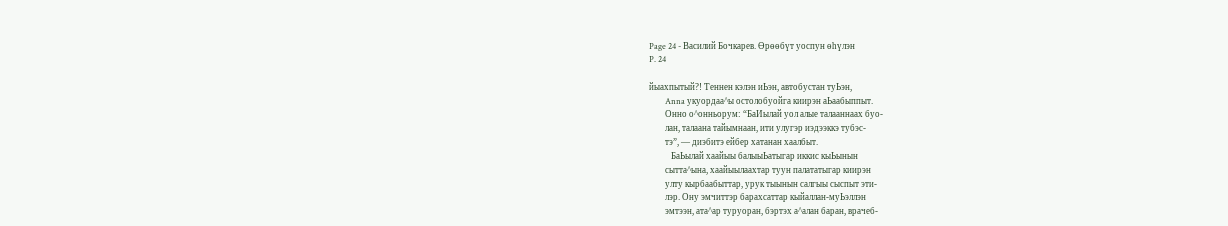Page 24 - Василий Бочкарев. Өрөөбүт уоспун өһүлэн
P. 24

йыахпытый?! Теннен кэлэн иЬэн, автобустан туЬэн,
        Anna укуордаа^ы остолобуойга киирэн аЬаабыппыт.
        Онно о^онньорум: “БаИылай уол алые талааннаах буо-
        лан, талаана тайымнаан, ити улугэр иэдээккэ тубэс-
        тэ”, — диэбитэ ейбер хатанан хаалбыт.
           БаЬылай хаайыы балыыЬатыгар иккис кыЬынын
        сытта^ына, хаайыылаахтар туун палататыгар киирэн
        улту кырбаабыттар, урук тыынын салгыы сыспыт эти-
        лэр. Ону эмчиттэр барахсаттар кыйаллан-муЬэллэн
        эмтээн, ата^ар туруоран, бэртэх а^алан баран, врачеб-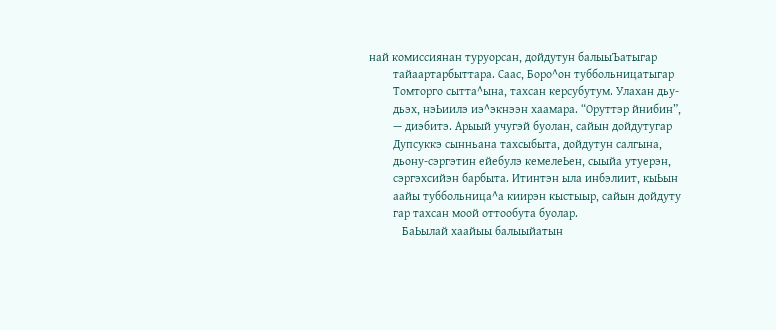най комиссиянан туруорсан, дойдутун балыыЪатыгар
        тайаартарбыттара. Саас, Боро^он туббольницатыгар
        Томторго сытта^ына, тахсан керсубутум. Улахан дьу-
        дьэх, нэЬиилэ иэ^экнээн хаамара. “Оруттэр йнибин”,
        — диэбитэ. Арыый учугэй буолан, сайын дойдутугар
        Дупсуккэ сынньана тахсыбыта, дойдутун салгына,
        дьону-сэргэтин ейебулэ кемелеЬен, сыыйа утуерэн,
        сэргэхсийэн барбыта. Итинтэн ыла инбэлиит, кыЬын
        аайы туббольница^а киирэн кыстыыр, сайын дойдуту
        гар тахсан моой оттообута буолар.
           БаЬылай хаайыы балыыйатын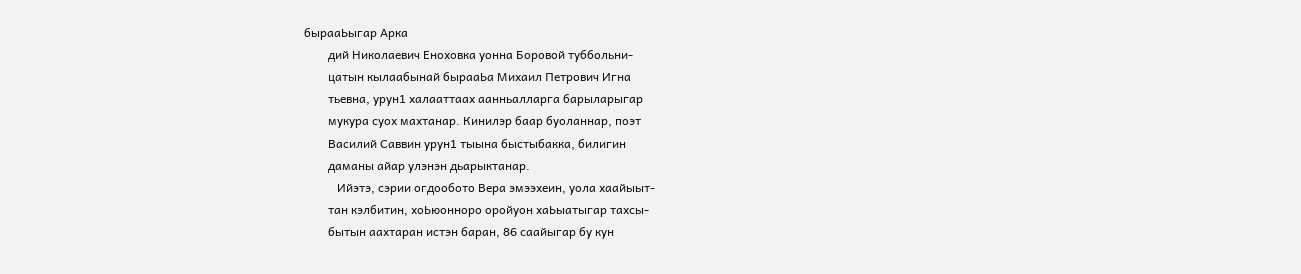бырааЬыгар Арка
        дий Николаевич Еноховка уонна Боровой туббольни-
        цатын кылаабынай бырааЬа Михаил Петрович Игна
        тьевна, урун1 халааттаах аанньалларга барыларыгар
        мукура суох махтанар. Кинилэр баар буоланнар, поэт
        Василий Саввин урун1 тыына быстыбакка, билигин
        даманы айар улэнэн дьарыктанар.
           Ийэтэ, сэрии огдообото Вера эмээхеин, уола хаайыыт-
        тан кэлбитин, хоЬюонноро оройуон хаЬыатыгар тахсы-
        бытын аахтаран истэн баран, 86 саайыгар бу кун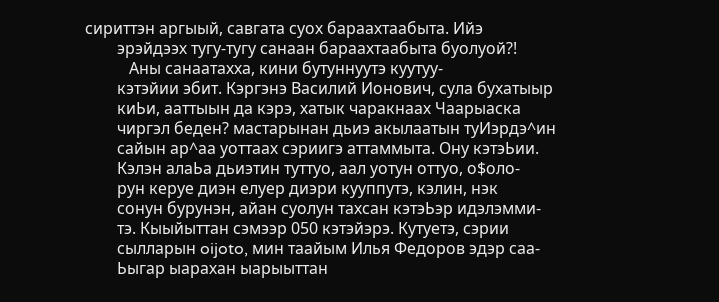сириттэн аргыый, савгата суох бараахтаабыта. Ийэ
        эрэйдээх тугу-тугу санаан бараахтаабыта буолуой?!
           Аны санаатахха, кини бутуннуутэ куутуу-
        кэтэйии эбит. Кэргэнэ Василий Ионович, сула бухатыыр
        киЬи, ааттыын да кэрэ, хатык чаракнаах Чаарыаска
        чиргэл беден? мастарынан дьиэ акылаатын туИэрдэ^ин
        сайын ар^аа уоттаах сэриигэ аттаммыта. Ону кэтэЬии.
        Кэлэн алаЬа дьиэтин туттуо, аал уотун оттуо, о$оло-
        рун керуе диэн елуер диэри кууппутэ, кэлин, нэк
        сонун бурунэн, айан суолун тахсан кэтэЬэр идэлэмми-
        тэ. Кыыйыттан сэмээр 050 кэтэйэрэ. Кутуетэ, сэрии
        сылларын oijoto, мин таайым Илья Федоров эдэр саа-
        Ьыгар ыарахан ыарыыттан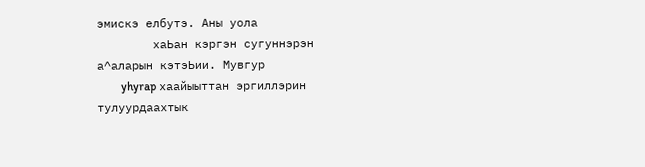эмискэ елбутэ. Аны уола
        хаЬан кэргэн сугуннэрэн а^аларын кэтэЬии. Мувгур
        yhyrap хаайыыттан эргиллэрин тулуурдаахтык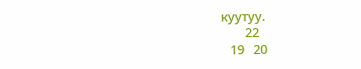куутуу.
        22
   19   20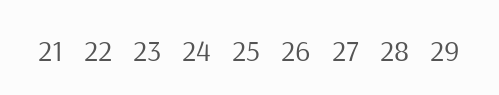21   22   23   24   25   26   27   28   29